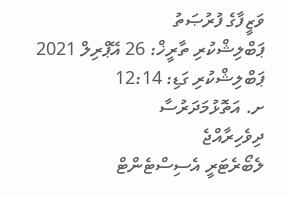ވަޒީފާގެ ފުރުޞަތު
ޕަބްލިޝްކުރި ތާރީޚް: 26 އޭޕްރިލް 2021
ޕަބްލިޝްކުރި ގަޑި: 12:14
ށ. އަތޮޅުމަދަރުސާ
ދިވެހިރާއްޖެ
ލެބޯރެޓަރީ އެސިސްޓެންޓް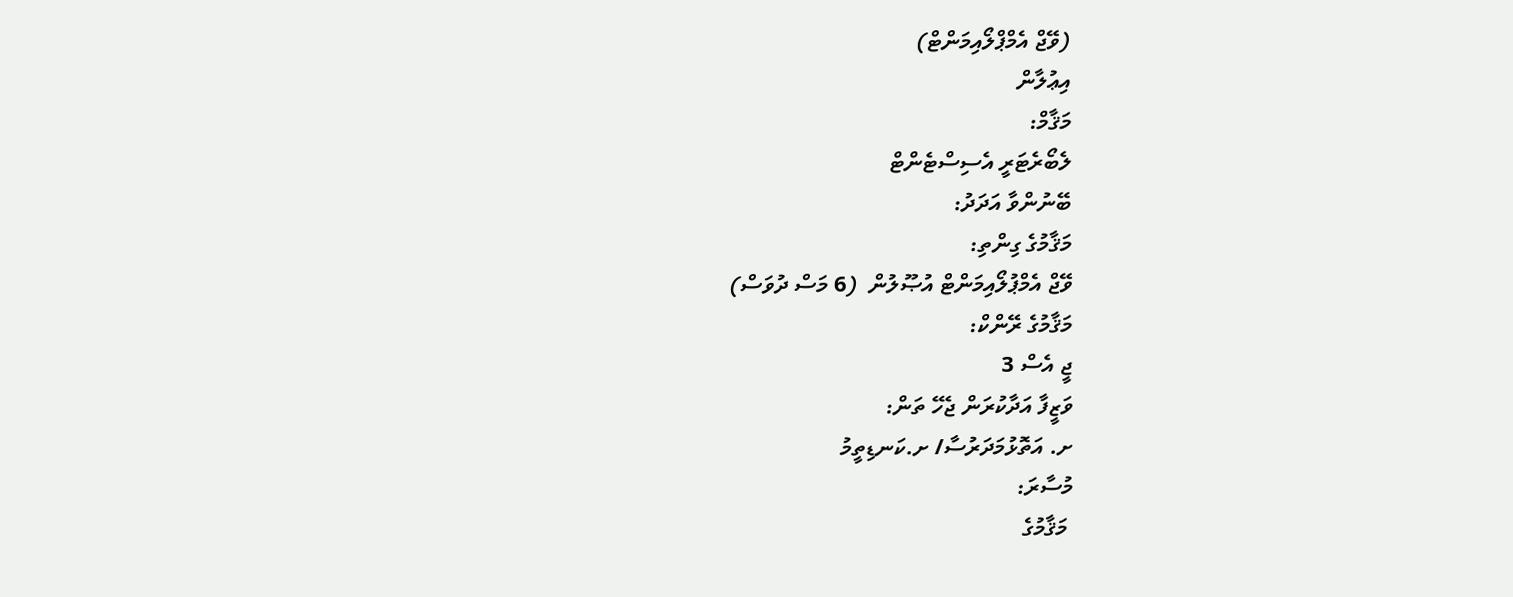(ވޭޖް އެމްޕްލޯއިމަންޓް)
އިޢުލާން
މަޤާމް:
ލެބޯރެޓަރީ އެސިސްޓެންޓް
ބޭނުންވާ އަދަދު:
މަޤާމުގެ ގިންތި:
ވޭޖް އެމްޕުލޯއިމަންޓް އުޞޫލުން  (6 މަސް ދުވަސް)
މަޤާމުގެ ރޭންކް:
ޖީ އެސް 3
ވަޒީފާ އަދާކުރަން ޖެހޭ ތަން:
ށ. އަތޮޅުމަދަރުސާ/ ށ.ކަނޑިތީމު
މުސާރަ:
 މަޤާމުގެ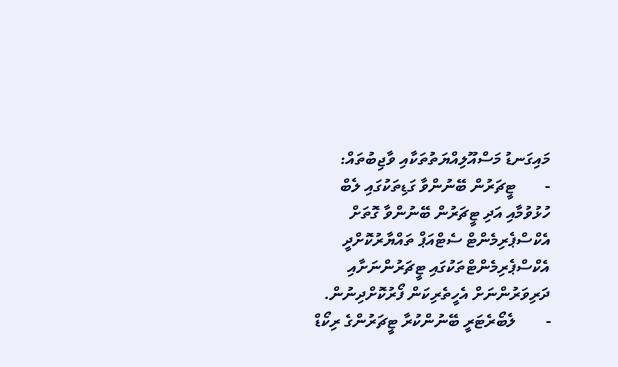މައިގަނޑު މަސްއޫލިއްޔަތުތަކާއި ވާޖިބުތައް:
-       ޓީޗަރުން ބޭނުންވާ ގަޑިތަކުގައި ލެބް ހުޅުވުމާއި އަދި ޓީޗަރުން ބޭނުންވާ ގޮތަށް އެކްސްޕެރިމެންޓް ސެޓްއަޕް ތައްޔާރުކޮށްދީ އެކްސްޕެރިމެންޓްތަކުގައި ޓީޗަރުންނަށާއި ދަރިވަރުންނަށް އެހީތެރިކަން ފޯރުކޮށްދިނުން.
-       ލެބޯރެޓަރީ ބޭނުންކުރާ ޓީޗަރުންގެ ރިކޯޑް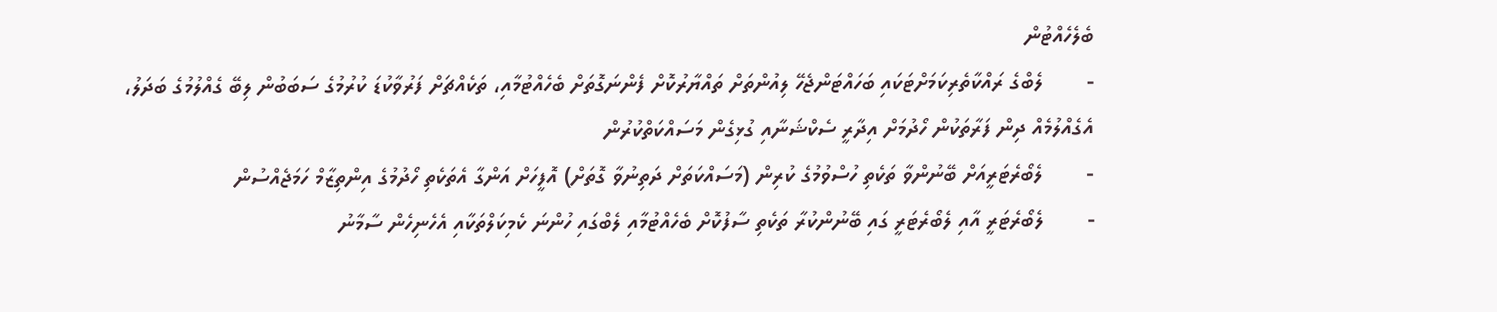ބެލެހެއްޓުން
-       ލެބްގެ ރައްކާތެރިކަމަށްޓަކައި ބަހައްޓަންޖެހޭ ލިއުންތަށް ތައްޔާރުކޮށް ފެންނަގޮތަށް ބެހެއްޓުމާއި، ތަކެއްޗަށް ފަރުވާކުޑަ ކުރުމުގެ ސަބަބުން ލިބޭ ގެއްލުމުގެ ބަދަލު، އެގެއްލުމެއް ދިން ފަރާތަކުން ހޯދުމަށް އިދާރީ ސެކްޝަނާއި ގުޅިގެން މަސައްކަތްކުރުން
-       ލެބޯރެޓަރީއަށް ބޭނުންވާ ތަކެތި ހުސްވުމުގެ ކުރިން (މަސައްކަތަށް ދަތިނުވާ ގޮތަށް) އޮފީހަށް އަންގާ އެތަކެތި ހޯދުމުގެ އިންތިޒާމް ހަމަޖެއްސުން
-       ލެބޯރެޓަރީ އާއި ލެބޯރެޓަރީ ގައި ބޭނުންކުރާ ތަކެތި ސާފުކޮށް ބެހެއްޓުމާއި ލެބްގައި ހުންނަ ކެމިކަލްތަކާއި އެހެނިހެން ސާމާނު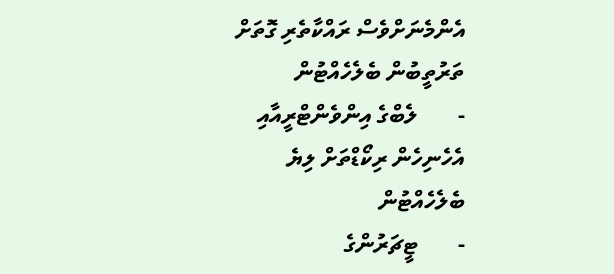އެންމެނަށްވެސް ރައްކާތެރި ގޮތަށް ތަރުތީބުން ބެލެހެއްޓުން
-       ލެބްގެ އިންވެންޓްރީއާއި އެހެނިހެން ރިކޯޑްތަށް ލިޔެ ބެލެހެއްޓުން
-       ޓީޗަރުންގެ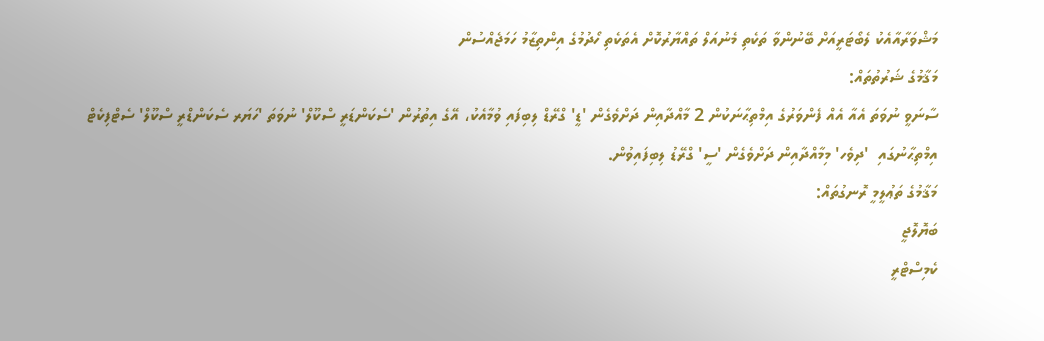މަޝްވަރާއާއެކު ލެބޯޓަރީއަށް ބޭނުންވާ ތަކެތި މެނުއަލް ތައްޔާރުކޮށް އެތަކެތި ހޯދުމުގެ އިންތިޒާމު ހަމަޖެއްސުން
މަޤާމުގެ ޝަރުތުތައް:
ސާނަވީ ނުވަތަ އެއާ އެއް ފެންވަރުގެ އިމްތިޙާނަކުން 2 މާއްދާއިން ދަށްވެގެން 'ޑީ' ގްރޭޑް ލިބިފައި ވުމާއެކު، އޭގެ އިތުރުން 'ސެކަންޑަރީ ސްކޫލް' ނުވަތަ 'ހަޔަރ ސެކަންޑްރީ ސްކޫލް' ސެޓްފިކެޓް އިމްތިޙާނުގައި  'ދިވެހ' މިމާއްދާއިން ދަށްވެގެން 'ސީ' ގްރޭޑު ލިބިފައިވުން.
މަޤާމުގެ ތަޢުލީމީ ރޮނގުތައް:
ބަޔޮލޮޖީ
ކެމިސްޓްރީ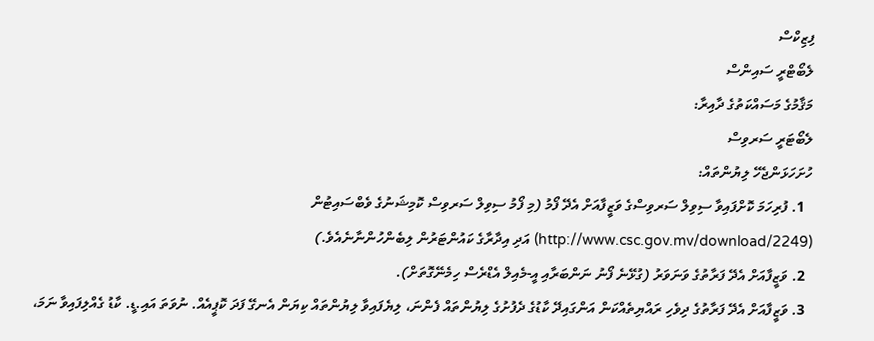ފިޒިކްސް
ލެބޯޓްރީ ސައިންސް
މަޤާމުގެ މަސައްކަތުގެ ދާއިރާ:
ލެބޯޓަރީ ސަރވިސް
ހުށަހަޅަންޖެހޭ ލިޔުންތައް:
  1. ފުރިހަމަ ކޮށްފައިވާ ސިވިލް ސަރވިސްގެ ވަޒީފާއަށް އެދޭ ފޯމު (މި ފޯމު ސިވިލް ސަރވިސް ކޮމިޝަނުގެ ވެބްސައިޓުން (http://www.csc.gov.mv/download/2249) އަދި އިދާރާގެ ކައުންޓަރުން ލިބެންހުންނާނެއެވެ.)
  2. ވަޒީފާއަށް އެދޭ ފަރާތުގެ ވަނަވަރު (ގުޅޭނެ ފޯނު ނަންބަރާއި އީ-މެއިލް އެޑްރެސް ހިމެނޭގޮތަށް).
  3. ވަޒީފާއަށް އެދޭ ފަރާތުގެ ދިވެހި ރައްޔިތެއްކަން އަންގައިދޭ ކާޑުގެ ދެފުށުގެ ލިޔުންތައް ފެންނަ، ލިޔެފައިވާ ލިޔުންތައް ކިޔަން އެނގޭ ފަދަ ކޮޕީއެއް. ނުވަތަ އައި.ޑީ. ކާޑު ގެއްލިފައިވާ ނަމަ،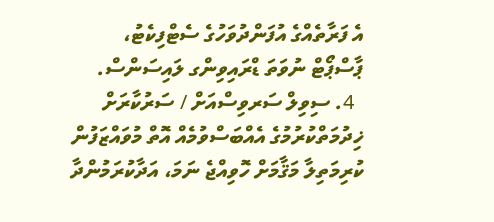އެ ފަރާތެއްގެ އުފަންދުވަހުގެ ސެޓްފިކެޓު، ޕާސްޕޯޓް ނުވަތަ ޑްރައިވިންގ ލައިސަންސް.
  4. ސިވިލް ސަރވިސްއަށް / ސަރުކާރަށް ޚިދުމަތްކުރުމުގެ އެއްބަސްވުމެއް އޮތް މުވައްޒަފުން ކުރިމަތިލާ މަޤާމަށް ހޮވިއްޖެ ނަމަ، އަދާކުރަމުންދާ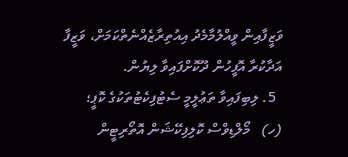ވަޒީފާއިން ވީއްލުމާމެދު އިއުތިރާޒެއްނެތްކަމަށް، ވަޒީފާ އަދާކުރާ އޮފީހުން ދޫކޮށްފައިވާ ލިޔުން.
  5. ލިބިފައިވާ ތަޢުލީމީ ސެޓުފިކެޓުތަކުގެ ކޮޕީ؛
(ހ)   މޯލްޑިވްސް ކޮލިފިކޭޝަން އޮތޯރިޓީން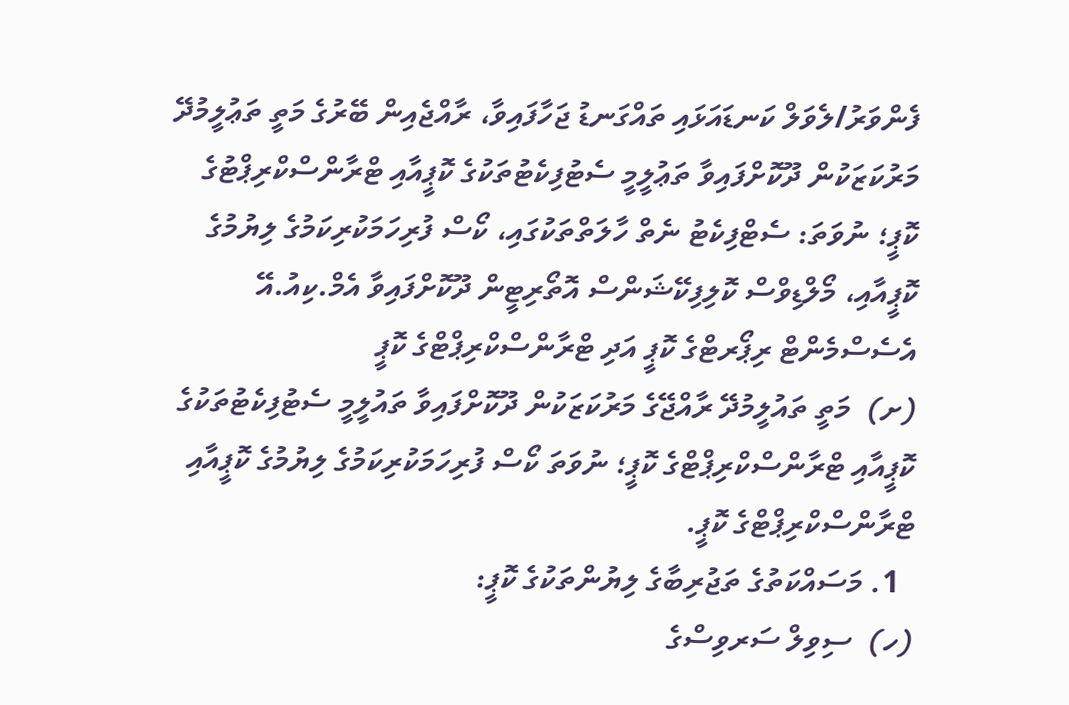ފެންވަރު/ލެވަލް ކަނޑައަޅައި ތައްގަނޑު ޖަހާފައިވާ، ރާއްޖެއިން ބޭރުގެ މަތީ ތަޢުލީމުދޭ މަރުކަޒަކުން ދޫކޮށްފައިވާ ތަޢުލީމީ ސެޓުފިކެޓުތަކުގެ ކޮޕީއާއި ޓްރާންސްކްރިޕްޓުގެ ކޮޕީ؛ ނުވަތަ: ސެޓްފިކެޓު ނެތް ހާލަތްތަކުގައި، ކޯސް ފުރިހަމަކުރިކަމުގެ ލިޔުމުގެ ކޮޕީއާއި، މޯލްޑިވްސް ކޮލިފިކޭޝަންސް އޮތޯރިޓީން ދޫކޮށްފައިވާ އެމް.ކިއު.އޭ އެސެސްމެންޓް ރިޕޯރޓްގެ ކޮޕީ އަދި ޓްރާންސްކްރިޕްޓްގެ ކޮޕީ
(ށ)  މަތީ ތައުލީމުދޭ ރާއްޖޭގެ މަރުކަޒަކުން ދޫކޮށްފައިވާ ތައުލީމީ ސެޓުފިކެޓުތަކުގެ ކޮޕީއާއި ޓްރާންސްކްރިޕްޓްގެ ކޮޕީ؛ ނުވަތަ ކޯސް ފުރިހަމަކުރިކަމުގެ ލިޔުމުގެ ކޮޕީއާއި ޓްރާންސްކްރިޕްޓްގެ ކޮޕީ.
  1. މަސައްކަތުގެ ތަޖުރިބާގެ ލިޔުންތަކުގެ ކޮޕީ:
(ހ)  ސިވިލް ސަރވިސްގެ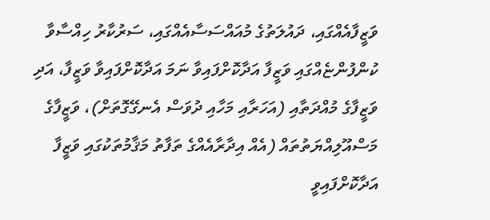ވަޒީފާއެއްގައި، ދައުލަތުގެ މުއައްސަސާއެއްގައި، ސަރުކާރު ހިއްސާވާ ކުންފުންޏެއްގައި ވަޒީފާ އަދާކޮށްފައިވާ ނަމަ އަދާކޮށްފައިވާ ވަޒީފާ، އަދި ވަޒީފާގެ މުއްދަތާއި (އަހަރާއި މަހާއި ދުވަސް އެނގޭގޮތަށް)، ވަޒީފާގެ މަސްއޫލިއްޔަތުތައް (އެއް އިދާރާއެއްގެ ތަފާތު މަޤާމުތަކުގައި ވަޒީފާ އަދާކޮށްފައިވީ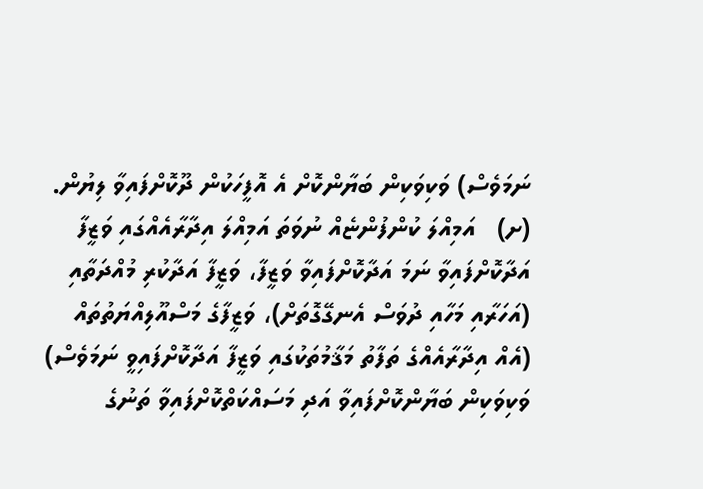ނަމަވެސް) ވަކިވަކިން ބަޔާންކޮށް އެ އޮފީހަކުން ދޫކޮށްފައިވާ ލިޔުން.
(ށ)   އަމިއްލަ ކުންފުންޏެއް ނުވަތަ އަމިއްލަ އިދާރާއެއްގައި ވަޒީފާ އަދާކޮށްފައިވާ ނަމަ އަދާކޮށްފައިވާ ވަޒީފާ، ވަޒީފާ އަދާކުރި މުއްދަތާއި (އަހަރާއި މަހާއި ދުވަސް އެނގޭގޮތަށް)، ވަޒީފާގެ މަސްއޫލިއްޔަތުތައް (އެއް އިދާރާއެއްގެ ތަފާތު މަޤާމުތަކުގައި ވަޒީފާ އަދާކޮށްފައިވީ ނަމަވެސް) ވަކިވަކިން ބަޔާންކޮށްފައިވާ އަދި މަސައްކަތްކޮށްފައިވާ ތަނުގެ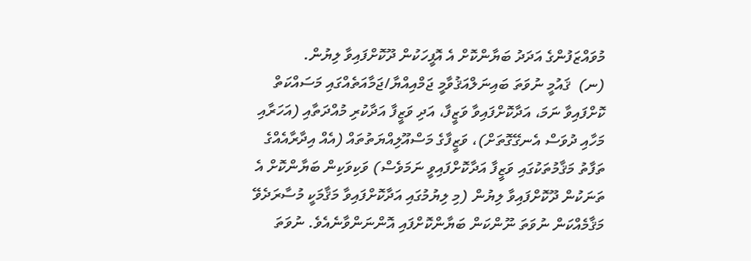މުވައްޒަފުންގެ އަދަދު ބަޔާންކޮށް އެ އޮފީހަކުން ދޫކޮށްފައިވާ ލިޔުން.
(ނ)  ޤައުމީ ނުވަތަ ބައިނަލްއަޤުވާމީ ޖަމްއިއްޔާ/ޖަމާއަތެއްގައި މަސައްކަތް ކޮށްފައިވާ ނަމަ، އަދާކޮށްފައިވާ ވަޒީފާ، އަދި ވަޒީފާ އަދާކުރި މުއްދަތާއި (އަހަރާއި މަހާއި ދުވަސް އެނގޭގޮތަށް)، ވަޒީފާގެ މަސްއޫލިއްޔަތުތައް (އެއް އިދާރާއެއްގެ ތަފާތު މަޤާމުތަކުގައި ވަޒީފާ އަދާކޮށްފައިވީ ނަމަވެސް) ވަކިވަކިން ބަޔާންކޮށް އެ ތަނަކުން ދޫކޮށްފައިވާ ލިޔުން (މި ލިޔުމުގައި އަދާކޮށްފައިވާ މަޤާމަކީ މުސާރަދެވޭ މަޤާމެއްކަން ނުވަތަ ނޫންކަން ބަޔާންކޮށްފައި އޮންނަންވާނެއެވެ. ނުވަތަ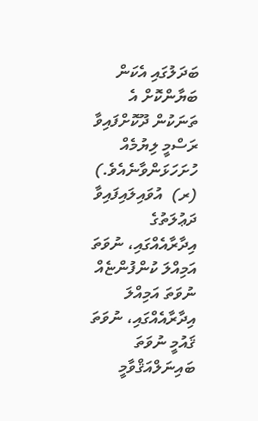ބަދަލުގައި އެކަން ބަޔާންކޮށް އެ ތަނަކުން ދޫކޮށްފައިވާ ރަސްމީ ލިޔުމެއް ހުށަހަޅަންވާނެއެވެ.)
(ރ)  އުވައިލައިފައިވާ ދަޢުލަތުގެ އިދާރާއެއްގައި، ނުވަތަ އަމިއްލަ ކުންފުންޏެއް ނުވަތަ އަމިއްލަ އިދާރާއެއްގައި، ނުވަތަ ޤައުމީ ނުވަތަ ބައިނަލްއަޤްވާމީ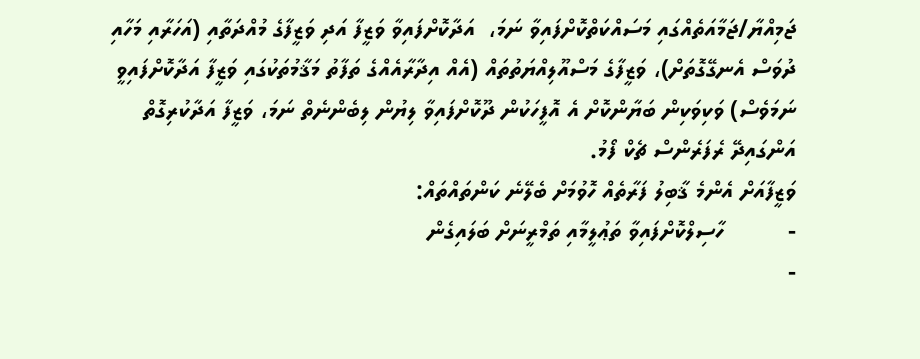ޖަމިއްޔާ/ޖަމާއަތެއްގައި މަސައްކަތްކޮށްފައިވާ ނަމަ،  އަދާކޮށްފައިވާ ވަޒީފާ އަދި ވަޒީފާގެ މުއްދަތާއި (އަހަރާއި މަހާއި ދުވަސް އެނގޭގޮތަށް)، ވަޒީފާގެ މަސްއޫލިއްޔަތުތައް (އެއް އިދާރާއެއްގެ ތަފާތު މަޤާމުތަކުގައި ވަޒީފާ އަދާކޮށްފައިވީ ނަމަވެސް) ވަކިވަކިން ބަޔާންކޮށް އެ އޮފީހަކުން ދޫކޮށްފައިވާ ލިޔުން ލިބެންނެތް ނަމަ، ވަޒީފާ އަދާކުރިގޮތް އަންގައިދޭ ރެފަރެންސް ޗެކް ފޯމު.
ވަޒީފާއަށް އެންމެ ޤާބިލު ފަރާތެއް ހޮވުމަށް ބެލޭނެ ކަންތައްތައް:
-          ހާސިލްކޮށްފައިވާ ތަޢުލީމާއި ތަމްރީނަށް ބަލައިގެން
-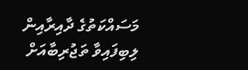މަސައްކަތުގެ ދާއިރާއިން ލިބިފައިވާ ތަޖުރިބާއަށް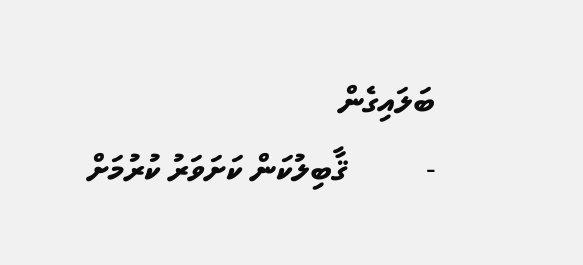ބަލައިގެން
-          ޤާބިލުކަން ކަށަވަރު ކުރުމަށް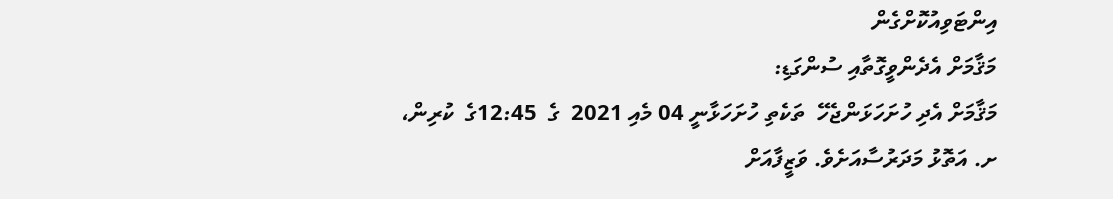އިންޓަވިއުކޮށްގެން
މަޤާމަށް އެދެންވީގޮތާއި ސުންގަޑި:
މަޤާމަށް އެދި ހުށަހަޅަންޖެހޭ  ތަކެތި ހުށަހަޅާނީ 04 މެއި 2021  ގެ  12:45ގެ  ކުރިން،
ށ. އަތޮޅު މަދަރުސާއަށެވެ. ވަޒީފާއަށް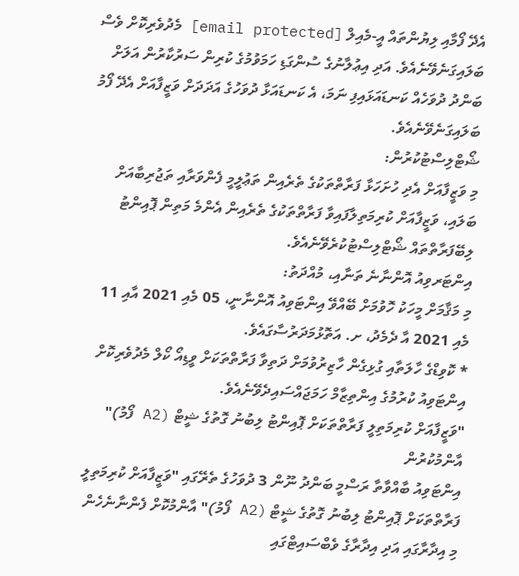އެދޭ ފޯމާއި ލިޔުންތައް އީ-މެއިލް [email protected] މެދުވެރިކޮށް ވެސް ބަލައިގަނެވޭނެއެވެ. އަދި އިޢުލާނުގެ ސުންގަޑި ހަމަވުމުގެ ކުރިން ސަރުކާރުން އަލަށް ބަންދު ދުވަހެއް ކަނޑައަޅައިފި ނަމަ، އެ ކަނޑައަޅާ ދުވަހުގެ އަދަދަށް ވަޒީފާއަށް އެދޭ ފޯމު ބަލައިގަނެވޭނެއެވެ.
ޝޯޓްލިސްޓުކުރުން:
މި ވަޒީފާއަށް އެދި ހުށަހަޅާ ފަރާތްތަކުގެ ތެރެއިން ތަޢުލީމީ ފެންވަރާއި ތަޖުރިބާއަށް ބަލައި، ވަޒީފާއަށް ކުރިމަތިލާފައިވާ ފަރާތްތަކުގެ ތެރެއިން އެންމެ މަތިން ޕޮއިންޓު ލިބޭފަރާތްތައް ޝޯޓްލިސްޓުކުރެވޭނެއެވެ.
އިންޓަރވިއު އޮންނާނެ ތަނާއި، މުއްދަތު:
މި މަޤާމަށް މީހަކު ހޮވުމަށް ބޭއްވޭ އިންޓަވިއު އޮންނާނީ، 05 މެއި 2021 އާއި 11 މެއި 2021 އާ ދެމެދު، ށ. އަތޮޅުމަދަރުސާގައެވެ.
* ކޮވިޑްގެ ހާލަތާއި ގުޅިގެން ހާޒިރުވުމަށް ދަތިވާ ފަރާތްތަކަށް ވީޑިއޯ ކޯލް މެދުވެރިކޮށް އިންޓަވިއު ކުރުމުގެ އިންތިޒާމް ހަމަޖައްސައިދެވޭނެއެވެ.
"ވަޒީފާއަށް ކުރިމަތިލީ ފަރާތްތަކަށް ޕޮއިންޓު ލިބުނު ގޮތުގެ ޝީޓް (A2 ފޯމު)" އާންމުކުރުން
އިންޓަވިއު ބާއްވާތާ ރަސްމީ ބަންދު ނޫން 3 ދުވަހުގެ ތެރޭގައި "ވަޒީފާއަށް ކުރިމަތިލީ ފަރާތްތަކަށް ޕޮއިންޓު ލިބުނު ގޮތުގެ ޝީޓް (A2 ފޯމު)" އާންމުކޮށް ފެންނާނެހެން މި އިދާރާގައި އަދި އިދާރާގެ ވެބްސައިޓްގައި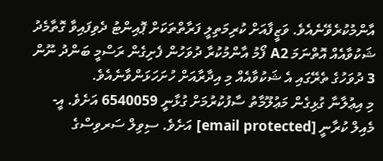އާންމުކުރެވޭނެއެވެ. ވަޒީފާއަށް ކުރިމަތިލީ ފަރާތްތަކަށް ޕޮއިންޓު ދެވިފައިވާ ގޮތާމެދު ޝަކުވާއެއް އޮތްނަމަ A2 ފޯމު އާންމުކުރާ ދުވަހުން ފެށިގެން ރަސްމީ ބަންދު ނޫން 3 ދުވަހުގެ ތެރޭގައި އެ ޝަކުވާއެއް މި އިދާރާއަށް ހުށަހަޅަންވާނެއެވެ.
މި އިޢުލާނާ ގުޅިގެން މަޢުލޫމާތު ސާފުކުރުމަށް ގުޅާނީ 6540059 އަށެވެ. އީ-މެއިލް ކުރާނީ [email protected] އަށެވެ. ސިވިލް ސަރވިސްގެ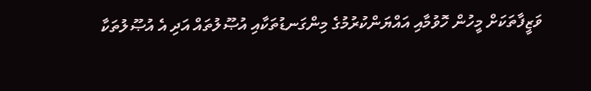ވަޒީފާތަކަށް މީހުން ހޮވުމާއި އައްޔަންކުރުމުގެ މިންގަނޑުތަކާއި އުޞޫލުތައް އަދި އެ އުޞޫލުތަކާ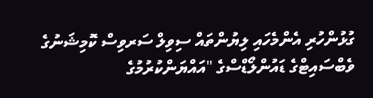ގުޅުންހުރި އެންމެހައި ލިޔުންތައް ސިވިލް ސަރވިސް ކޮމިޝަނުގެ ވެބްސައިޓްގެ ޑައުންލޯޑްސްގެ "އައްޔަންކުރުމުގެ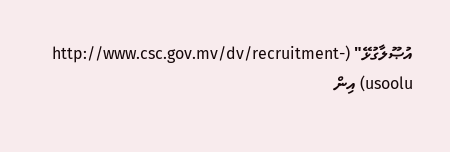އުޞޫލާގުޅޭ" (http://www.csc.gov.mv/dv/recruitment-usoolu) އިން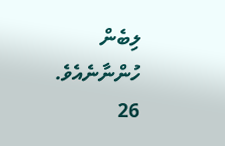ލިބެން ހުންނާނެއެވެ.
26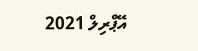އޭޕްރިލް 2021